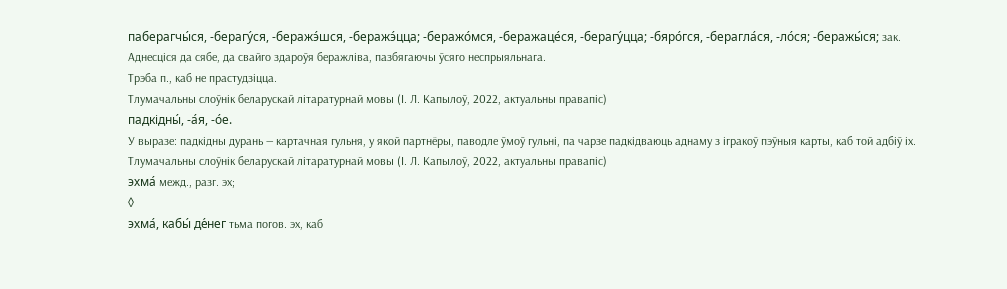паберагчы́ся, -берагу́ся, -беражэ́шся, -беражэ́цца; -беражо́мся, -беражаце́ся, -берагу́цца; -бяро́гся, -берагла́ся, -ло́ся; -беражы́ся; зак.
Аднесціся да сябе, да свайго здароўя беражліва, пазбягаючы ўсяго неспрыяльнага.
Трэба п., каб не прастудзіцца.
Тлумачальны слоўнік беларускай літаратурнай мовы (І. Л. Капылоў, 2022, актуальны правапіс)
падкідны́, -а́я, -о́е.
У выразе: падкідны дурань — картачная гульня, у якой партнёры, паводле ўмоў гульні, па чарзе падкідваюць аднаму з ігракоў пэўныя карты, каб той адбіў іх.
Тлумачальны слоўнік беларускай літаратурнай мовы (І. Л. Капылоў, 2022, актуальны правапіс)
эхма́ межд., разг. эх;
◊
эхма́, кабы́ де́нег тьма погов. эх, каб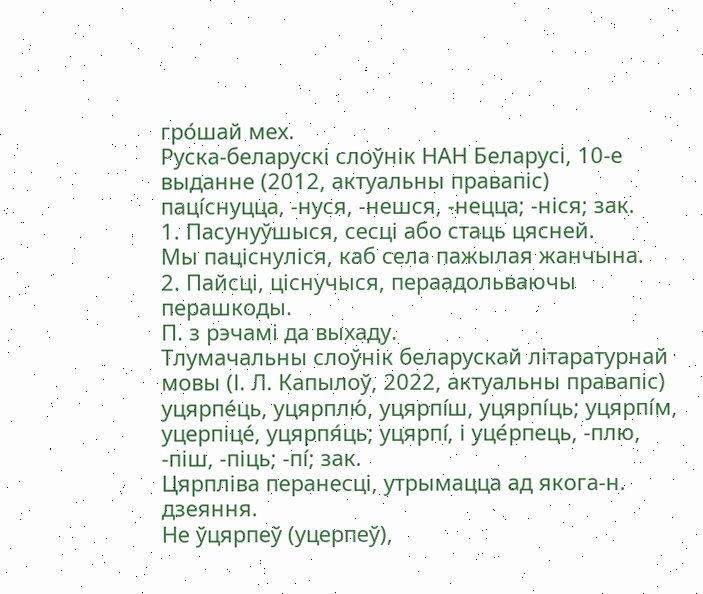гро́шай мех.
Руска-беларускі слоўнік НАН Беларусі, 10-е выданне (2012, актуальны правапіс)
паці́снуцца, -нуся, -нешся, -нецца; -ніся; зак.
1. Пасунуўшыся, сесці або стаць цясней.
Мы паціснуліся, каб села пажылая жанчына.
2. Пайсці, ціснучыся, пераадольваючы перашкоды.
П. з рэчамі да выхаду.
Тлумачальны слоўнік беларускай літаратурнай мовы (І. Л. Капылоў, 2022, актуальны правапіс)
уцярпе́ць, уцярплю́, уцярпі́ш, уцярпі́ць; уцярпі́м, уцерпіце́, уцярпя́ць; уцярпі́, і уце́рпець, -плю, -піш, -піць; -пі́; зак.
Цярпліва перанесці, утрымацца ад якога-н. дзеяння.
Не ўцярпеў (уцерпеў),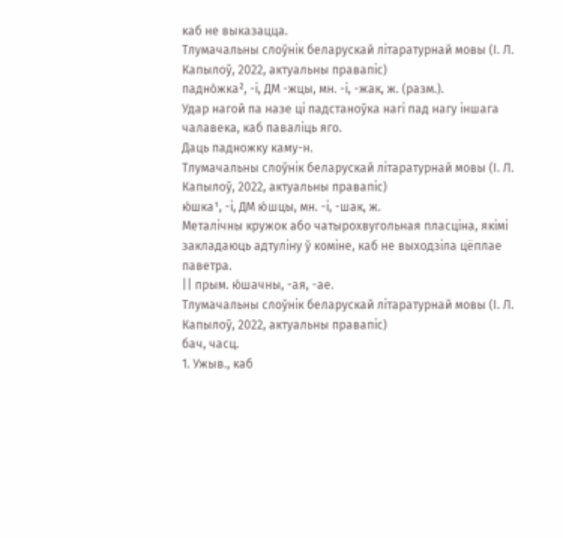каб не выказацца.
Тлумачальны слоўнік беларускай літаратурнай мовы (І. Л. Капылоў, 2022, актуальны правапіс)
падно́жка², -і, ДМ -жцы, мн. -і, -жак, ж. (разм.).
Удар нагой па назе ці падстаноўка нагі пад нагу іншага чалавека, каб паваліць яго.
Даць падножку каму-н.
Тлумачальны слоўнік беларускай літаратурнай мовы (І. Л. Капылоў, 2022, актуальны правапіс)
ю́шка¹, -і, ДМ ю́шцы, мн. -і, -шак, ж.
Металічны кружок або чатырохвугольная пласціна, якімі закладаюць адтуліну ў коміне, каб не выходзіла цёплае паветра.
|| прым. ю́шачны, -ая, -ае.
Тлумачальны слоўнік беларускай літаратурнай мовы (І. Л. Капылоў, 2022, актуальны правапіс)
бач, часц.
1. Ужыв., каб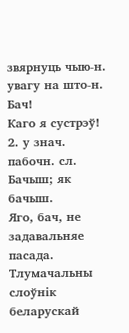звярнуць чыю-н. увагу на што-н.
Бач!
Каго я сустрэў!
2. у знач. пабочн. сл. Бачыш; як бачыш.
Яго, бач, не задавальняе пасада.
Тлумачальны слоўнік беларускай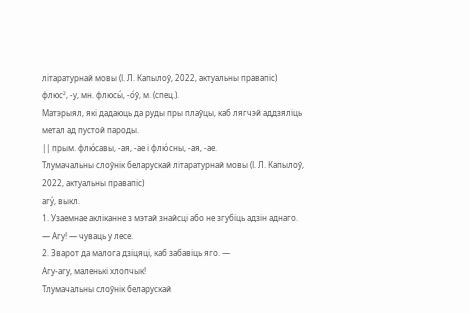літаратурнай мовы (І. Л. Капылоў, 2022, актуальны правапіс)
флюс², -у, мн. флюсы́, -о́ў, м. (спец.).
Матэрыял, які дадаюць да руды пры плаўцы, каб лягчэй аддзяліць метал ад пустой пароды.
|| прым. флю́савы, -ая, -ае і флю́сны, -ая, -ае.
Тлумачальны слоўнік беларускай літаратурнай мовы (І. Л. Капылоў, 2022, актуальны правапіс)
агу́, выкл.
1. Узаемнае акліканне з мэтай знайсці або не згубіць адзін аднаго.
— Агу! — чуваць у лесе.
2. Зварот да малога дзіцяці, каб забавіць яго. —
Агу-агу, маленькі хлопчык!
Тлумачальны слоўнік беларускай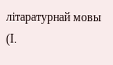літаратурнай мовы (І.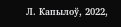Л. Капылоў, 2022,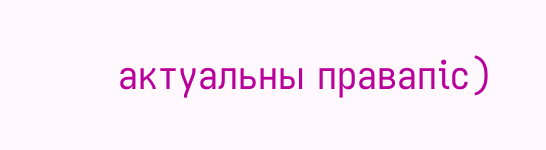актуальны правапіс)